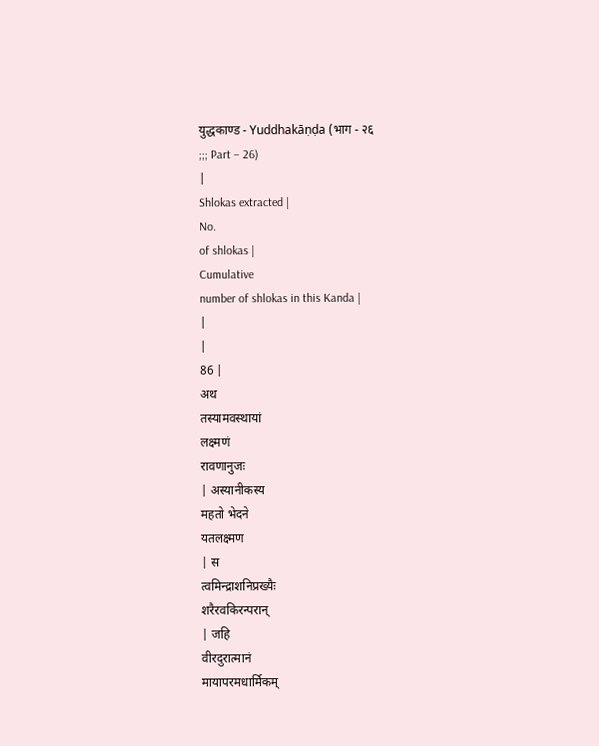युद्धकाण्ड - Yuddhakāṇḍa (भाग - २६
;;; Part – 26)
|
Shlokas extracted |
No.
of shlokas |
Cumulative
number of shlokas in this Kanda |
|
|
86 |
अथ
तस्यामवस्थायां
लक्ष्मणं
रावणानुजः
| अस्यानीकस्य
महतो भेदने
यतलक्ष्मण
| स
त्वमिन्द्राशनिप्रख्यैः
शरैरवकिरन्परान्
| जहि
वीरदुरात्मानं
मायापरमधार्मिकम्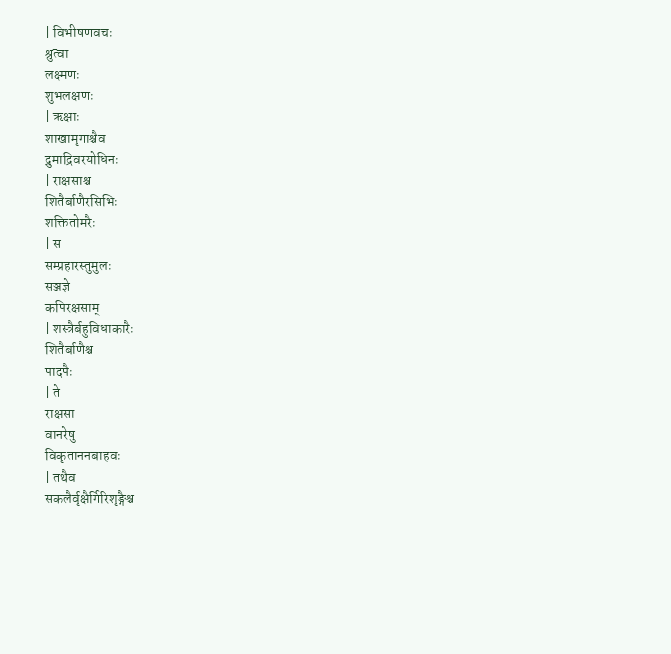| विभीषणवचः
श्रुत्वा
लक्ष्मणः
शुभलक्षणः
| ऋक्षाः
शाखामृगाश्चैव
द्रुमाद्रिवरयोधिनः
| राक्षसाश्च
शितैर्बाणैरसिभिः
शक्तितोमरैः
| स
सम्प्रहारस्तुमुलः
सञ्जज्ञे
कपिरक्षसाम्
| शस्त्रैर्बहुविधाकारैः
शितैर्बाणैश्च
पादपैः
| ते
राक्षसा
वानरेषु
विकृताननबाहवः
| तथैव
सकलैर्वृक्षैर्गिरिशृङ्गैश्च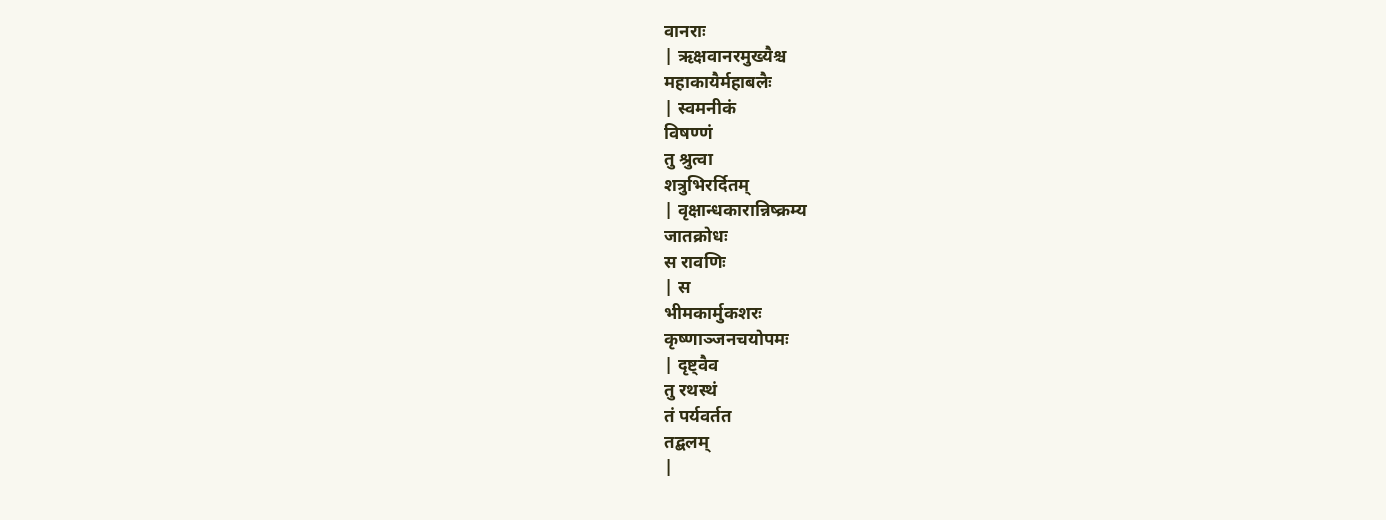वानराः
| ऋक्षवानरमुख्यैश्च
महाकायैर्महाबलैः
| स्वमनीकं
विषण्णं
तु श्रुत्वा
शत्रुभिरर्दितम्
| वृक्षान्धकारान्निष्क्रम्य
जातक्रोधः
स रावणिः
| स
भीमकार्मुकशरः
कृष्णाञ्जनचयोपमः
| दृष्ट्वैव
तु रथस्थं
तं पर्यवर्तत
तद्बलम्
|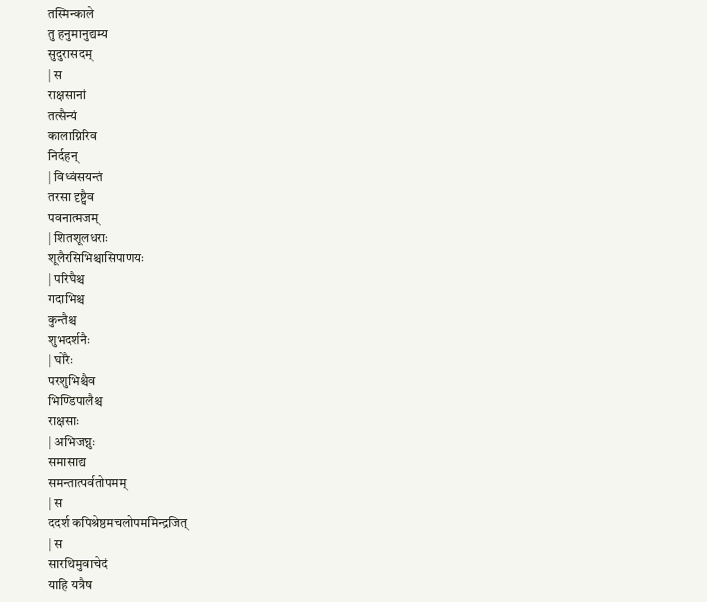तस्मिन्काले
तु हनुमानुद्यम्य
सुदुरासदम्
| स
राक्षसानां
तत्सैन्यं
कालाग्निरिव
निर्दहन्
| विध्वंसयन्तं
तरसा दृष्ट्वैव
पवनात्मजम्
| शितशूलधराः
शूलैरसिभिश्चासिपाणयः
| परिघैश्च
गदाभिश्च
कुन्तैश्च
शुभदर्शनैः
| घोरैः
परशुभिश्चैव
भिण्डिपालैश्च
राक्षसाः
| अभिजघ्नुः
समासाद्य
समन्तात्पर्वतोपमम्
| स
ददर्श कपिश्रेष्ठमचलोपममिन्द्रजित्
| स
सारथिमुवाचेदं
याहि यत्रैष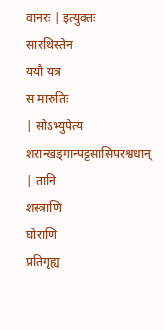वानरः | इत्युक्तः
सारथिस्तेन
ययौ यत्र
स मारुतिः
| सोऽभ्युपेत्य
शरान्खड्गान्पट्टसासिपरश्वधान्
| तानि
शस्त्राणि
घोराणि
प्रतिगृह्य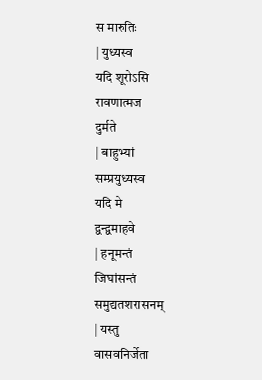स मारुतिः
| युध्यस्व
यदि शूरोऽसि
रावणात्मज
दुर्मते
| बाहुभ्यां
सम्प्रयुध्यस्व
यदि मे
द्वन्द्वमाहवे
| हनूमन्तं
जिघांसन्तं
समुद्यतशरासनम्
| यस्तु
वासवनिर्जेता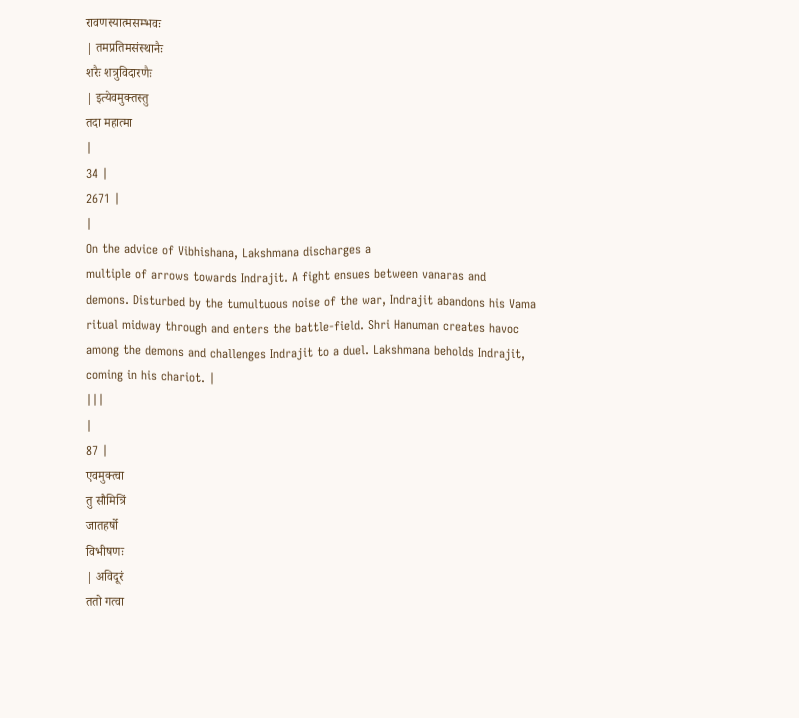रावणस्यात्मसम्भवः
| तमप्रतिमसंस्थानैः
शरैः शत्रुविदारणैः
| इत्येवमुक्तस्तु
तदा महात्मा
|
34 |
2671 |
|
On the advice of Vibhishana, Lakshmana discharges a
multiple of arrows towards Indrajit. A fight ensues between vanaras and
demons. Disturbed by the tumultuous noise of the war, Indrajit abandons his Vama
ritual midway through and enters the battle-field. Shri Hanuman creates havoc
among the demons and challenges Indrajit to a duel. Lakshmana beholds Indrajit,
coming in his chariot. |
|||
|
87 |
एवमुक्त्वा
तु सौमित्रिं
जातहर्षो
विभीषणः
| अविदूरं
ततो गत्वा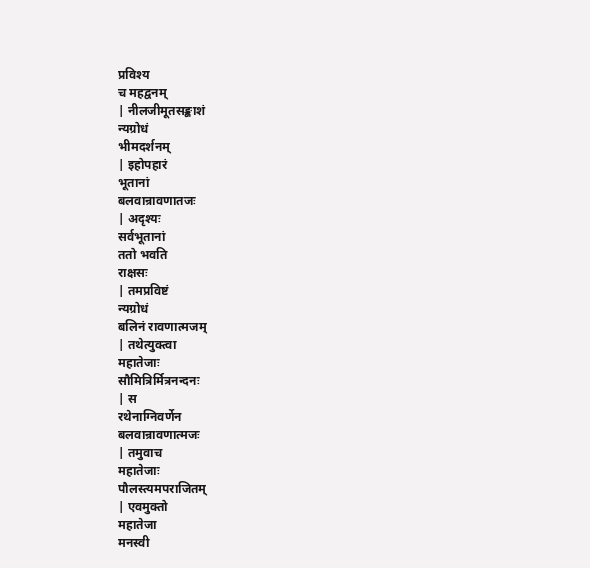प्रविश्य
च महद्वनम्
| नीलजीमूतसङ्काशं
न्यग्रोधं
भीमदर्शनम्
| इहोपहारं
भूतानां
बलवान्रावणातजः
| अदृश्यः
सर्वभूतानां
ततो भवति
राक्षसः
| तमप्रविष्टं
न्यग्रोधं
बलिनं रावणात्मजम्
| तथेत्युक्त्वा
महातेजाः
सौमित्रिर्मित्रनन्दनः
| स
रथेनाग्निवर्णेन
बलवान्रावणात्मजः
| तमुवाच
महातेजाः
पौलस्त्यमपराजितम्
| एवमुक्तो
महातेजा
मनस्वी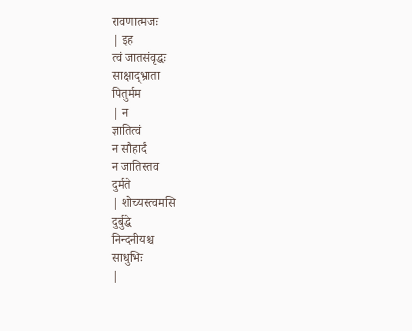रावणात्मजः
| इह
त्वं जातसंवृद्धः
साक्षाद्भ्राता
पितुर्मम
| न
ज्ञातित्वं
न सौहार्दं
न जातिस्तव
दुर्मते
| शोच्यस्त्वमसि
दुर्बुद्धे
निन्दनीयश्च
साधुभिः
|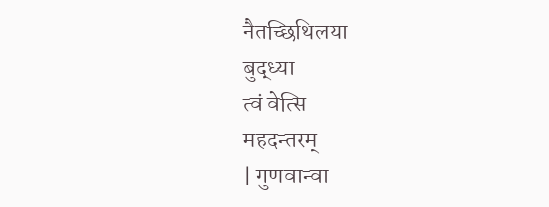नैतच्छिथिलया
बुद्ध्या
त्वं वेत्सि
महदन्तरम्
| गुणवान्वा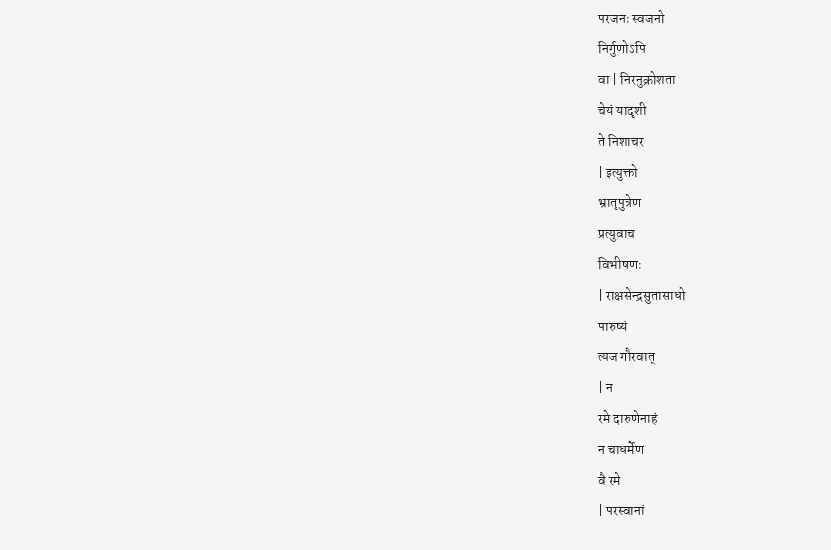परजनः स्वजनो
निर्गुणोऽपि
वा | निरनुक्रोशता
चेयं यादृशी
ते निशाचर
| इत्युक्तो
भ्रातृपुत्रेण
प्रत्युवाच
विभीषणः
| राक्षसेन्द्रसुतासाधो
पारुष्यं
त्यज गौरवात्
| न
रमे दारुणेनाहं
न चाधर्मेण
वै रमे
| परस्वानां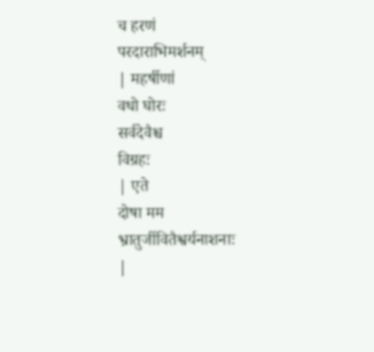च हरणं
परदाराभिमर्शनम्
| महर्षीणां
वधो घोरः
सर्वदेवैश्च
विग्रहः
| एते
दोषा मम
भ्रातुर्जीवितैश्वर्यनाशनाः
|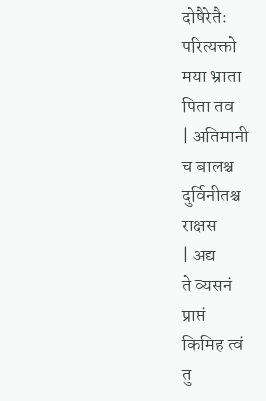दोषैरेतैः
परित्यक्तो
मया भ्राता
पिता तव
| अतिमानी
च बालश्च
दुर्विनीतश्च
राक्षस
| अद्य
ते व्यसनं
प्राप्तं
किमिह त्वं
तु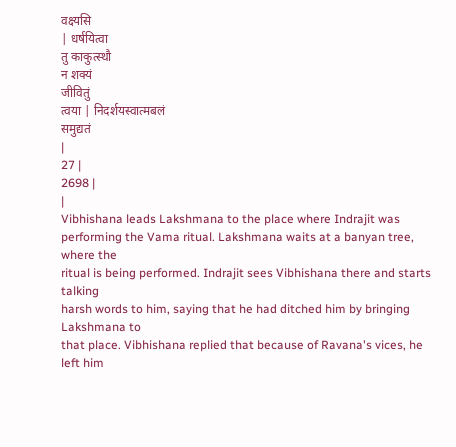वक्ष्यसि
| धर्षयित्वा
तु काकुत्स्थौ
न शक्यं
जीवितुं
त्वया | निदर्शयस्वात्मबलं
समुद्यतं
|
27 |
2698 |
|
Vibhishana leads Lakshmana to the place where Indrajit was
performing the Vama ritual. Lakshmana waits at a banyan tree, where the
ritual is being performed. Indrajit sees Vibhishana there and starts talking
harsh words to him, saying that he had ditched him by bringing Lakshmana to
that place. Vibhishana replied that because of Ravana's vices, he left him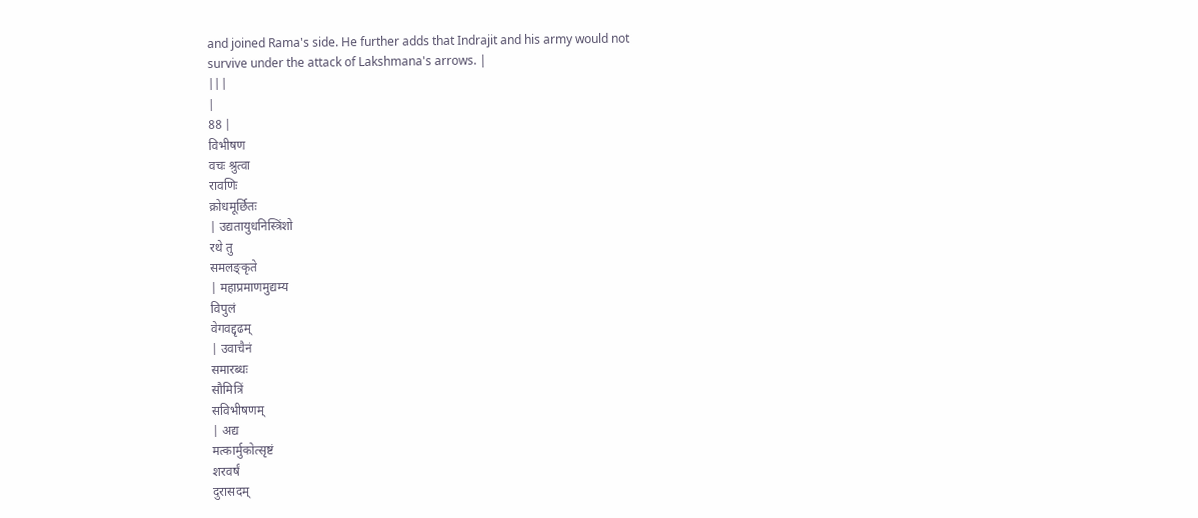and joined Rama's side. He further adds that Indrajit and his army would not
survive under the attack of Lakshmana's arrows. |
|||
|
88 |
विभीषण
वचः श्रुत्वा
रावणिः
क्रोधमूर्छितः
| उद्यतायुधनिस्त्रिंशो
रथे तु
समलङ्कृते
| महाप्रमाणमुद्यम्य
विपुलं
वेगवद्दृढम्
| उवाचैनं
समारब्धः
सौमित्रिं
सविभीषणम्
| अद्य
मत्कार्मुकोत्सृष्टं
शरवर्षं
दुरासदम्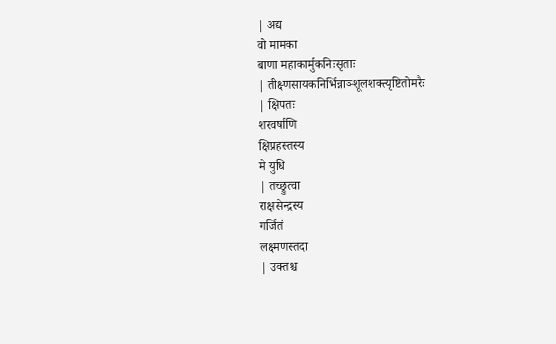| अद्य
वो मामका
बाणा महाकार्मुकनिःसृताः
| तीक्ष्णसायकनिर्भिन्नाञ्शूलशक्त्यृष्टितोमरैः
| क्षिपतः
शरवर्षाणि
क्षिप्रहस्तस्य
मे युधि
| तच्छ्रुत्वा
राक्षसेन्द्रस्य
गर्जितं
लक्ष्मणस्तदा
| उक्तश्च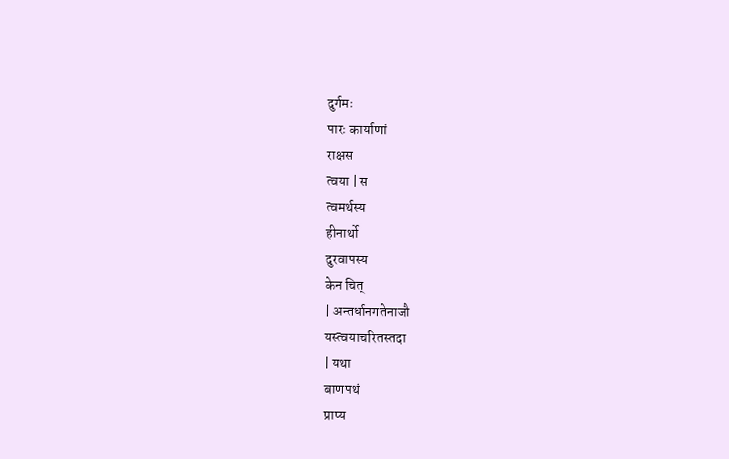दुर्गमः
पारः कार्याणां
राक्षस
त्वया | स
त्वमर्थस्य
हीनार्थो
दुरवापस्य
केन चित्
| अन्तर्धानगतेनाजौ
यस्त्वयाचरितस्तदा
| यथा
बाणपथं
प्राप्य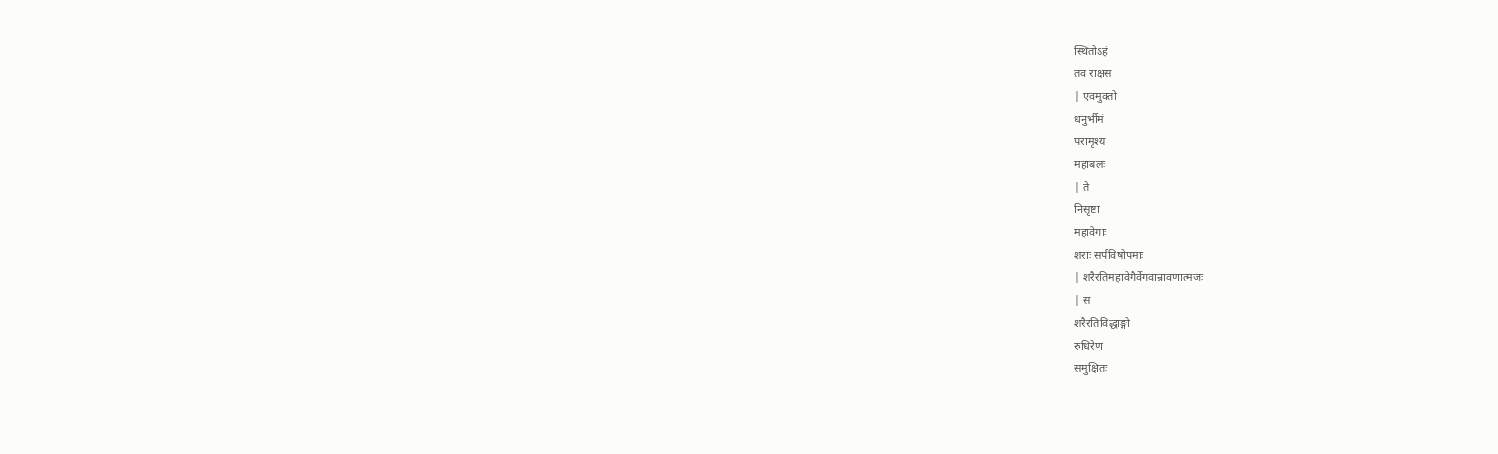स्थितोऽहं
तव राक्षस
| एवमुक्तो
धनुर्भीमं
परामृश्य
महाबलः
| ते
निसृष्टा
महावेगाः
शराः सर्पविषोपमाः
| शरैरतिमहावेगैर्वेगवान्रावणात्मजः
| स
शरैरतिविद्धाङ्गो
रुधिरेण
समुक्षितः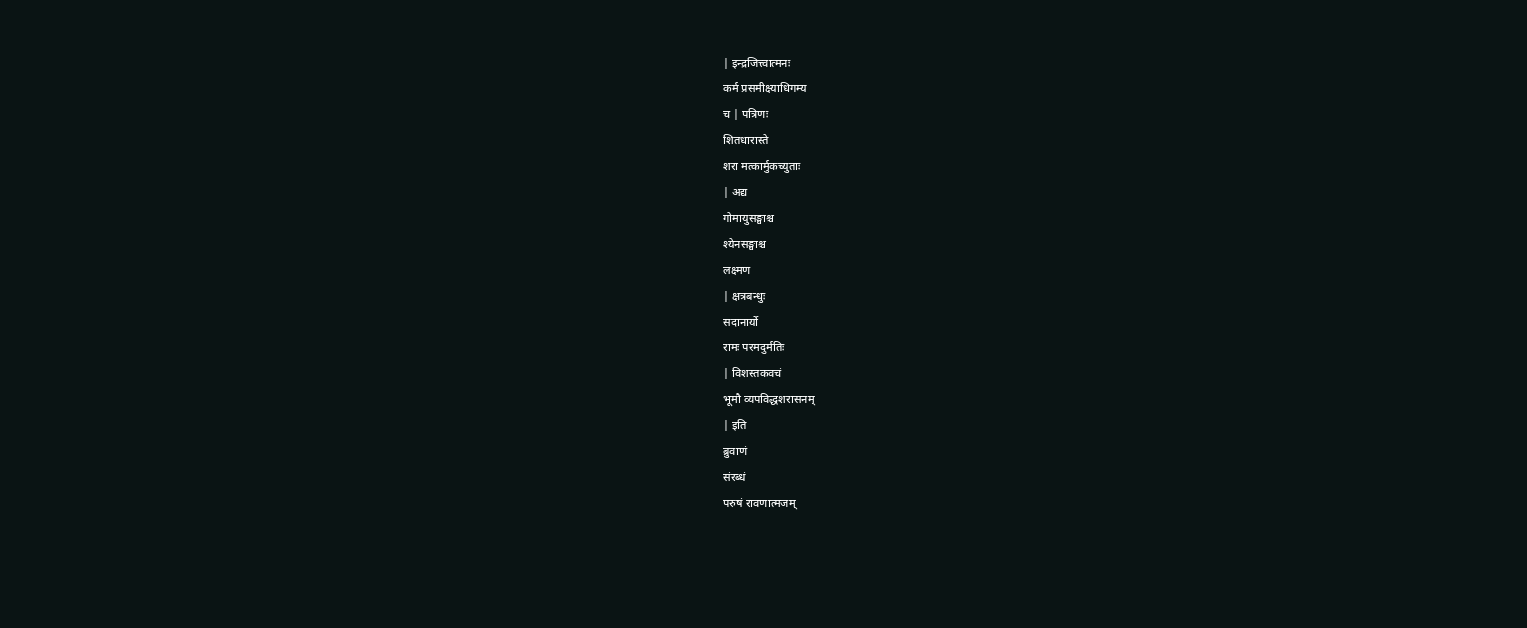| इन्द्रजित्त्वात्मनः
कर्म प्रसमीक्ष्याधिगम्य
च | पत्रिणः
शितधारास्ते
शरा मत्कार्मुकच्युताः
| अद्य
गोमायुसङ्घाश्च
श्येनसङ्घाश्च
लक्ष्मण
| क्षत्रबन्धुः
सदानार्यो
रामः परमदुर्मतिः
| विशस्तकवचं
भूमौ व्यपविद्धशरासनम्
| इति
ब्रुवाणं
संरब्धं
परुषं रावणात्मजम्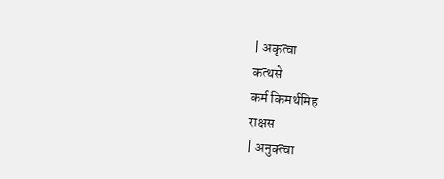| अकृत्वा
कत्थसे
कर्म किमर्थमिह
राक्षस
| अनुक्त्वा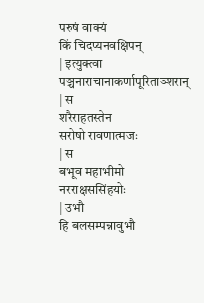परुषं वाक्यं
किं चिदप्यनवक्षिपन्
| इत्युक्त्वा
पञ्चनाराचानाकर्णापूरिताञ्शरान्
| स
शरैराहतस्तेन
सरोषो रावणात्मजः
| स
बभूव महाभीमो
नरराक्षससिंहयोः
| उभौ
हि बलसम्पन्नावुभौ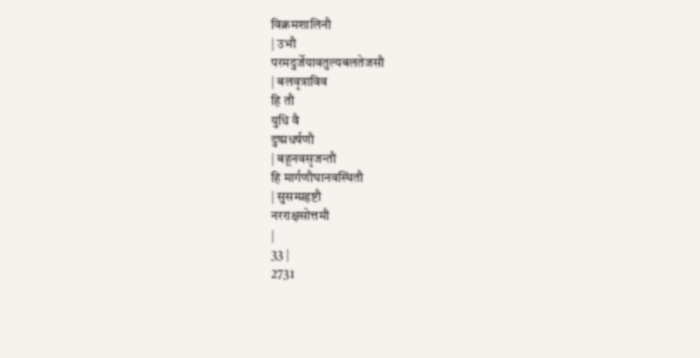विक्रमशालिनौ
| उभौ
परमदुर्जेयावतुल्यबलतेजसौ
| बलवृत्राविव
हि तौ
युधि वै
दुष्प्रधर्षणौ
| बहूनवसृजन्तौ
हि मार्गणौघानवस्थितौ
| सुसम्प्रहृष्टौ
नरराक्षसोत्तमौ
|
33 |
2731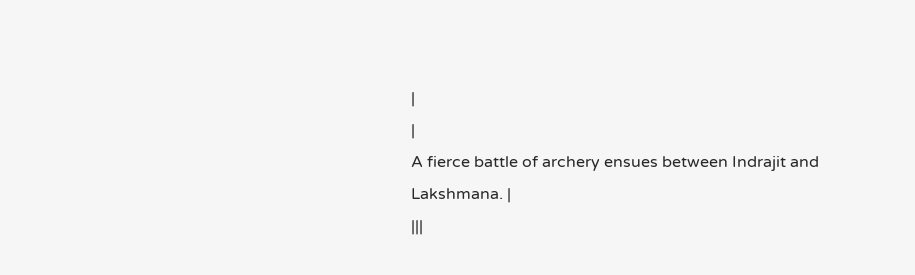|
|
A fierce battle of archery ensues between Indrajit and
Lakshmana. |
|||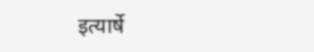इत्यार्षे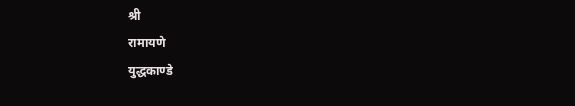श्री
रामायणे
युद्धकाण्डे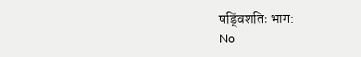षड्विंशतिः भाग:
No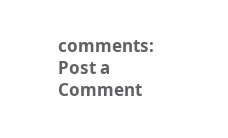comments:
Post a Comment